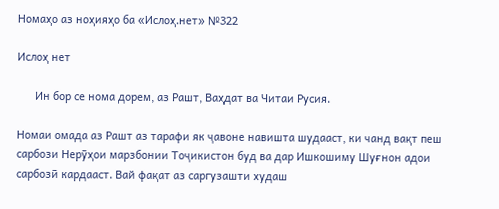Номаҳо аз ноҳияҳо ба «Ислоҳ.нет» №322

Ислоҳ нет

      Ин бор се нома дорем, аз Рашт, Ваҳдат ва Читаи Русия.

Номаи омада аз Рашт аз тарафи як ҷавоне навишта шудааст, ки чанд вақт пеш сарбози Нерӯҳои марзбонии Тоҷикистон буд ва дар Ишкошиму Шуғнон адои сарбозӣ кардааст. Вай фақат аз саргузашти худаш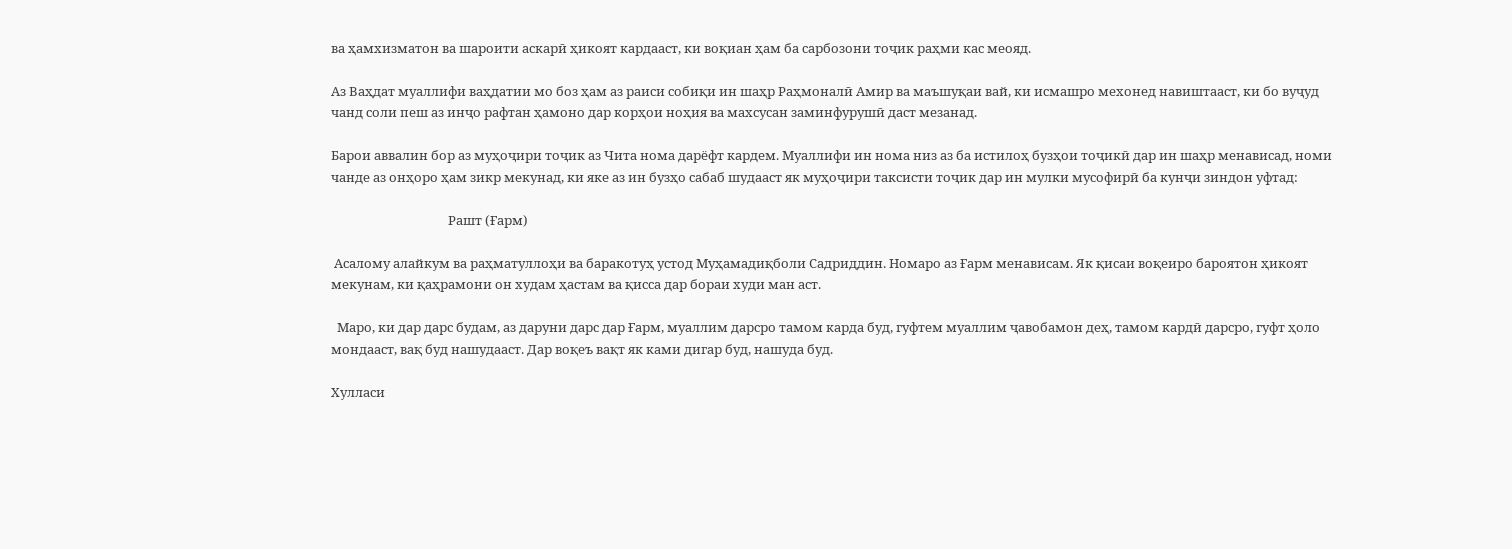ва ҳамхизматон ва шароити аскарӣ ҳикоят кардааст, ки воқиан ҳам ба сарбозони тоҷик раҳми кас меояд.

Аз Ваҳдат муаллифи ваҳдатии мо боз ҳам аз раиси собиқи ин шаҳр Раҳмоналӣ Амир ва маъшуқаи вай, ки исмашро мехонед навиштааст, ки бо вуҷуд чанд соли пеш аз инҷо рафтан ҳамоно дар корҳои ноҳия ва махсусан заминфурушӣ даст мезанад.

Барои аввалин бор аз муҳоҷири тоҷик аз Чита нома дарёфт кардем. Муаллифи ин нома низ аз ба истилоҳ бузҳои тоҷикӣ дар ин шаҳр менависад, номи чанде аз онҳоро ҳам зикр мекунад, ки яке аз ин бузҳо сабаб шудааст як муҳоҷири таксисти тоҷик дар ин мулки мусофирӣ ба кунҷи зиндон уфтад:

                                       Рашт (Ғарм)

 Асалому алайкум ва раҳматуллоҳи ва баракотуҳ устод Муҳамадиқболи Садриддин. Номаро аз Ғарм менависам. Як қисаи воқеиро бароятон ҳикоят мекунам, ки қаҳрамони он худам ҳастам ва қисса дар бораи худи ман аст.

  Маро, ки дар дарс будам, аз даруни дарс дар Ғарм, муаллим дарсро тамом карда буд, гуфтем муаллим ҷавобамон деҳ, тамом кардӣ дарсро, гуфт ҳоло мондааст, вақ буд нашудааст. Дар воқеъ вақт як ками дигар буд, нашуда буд.

Хулласи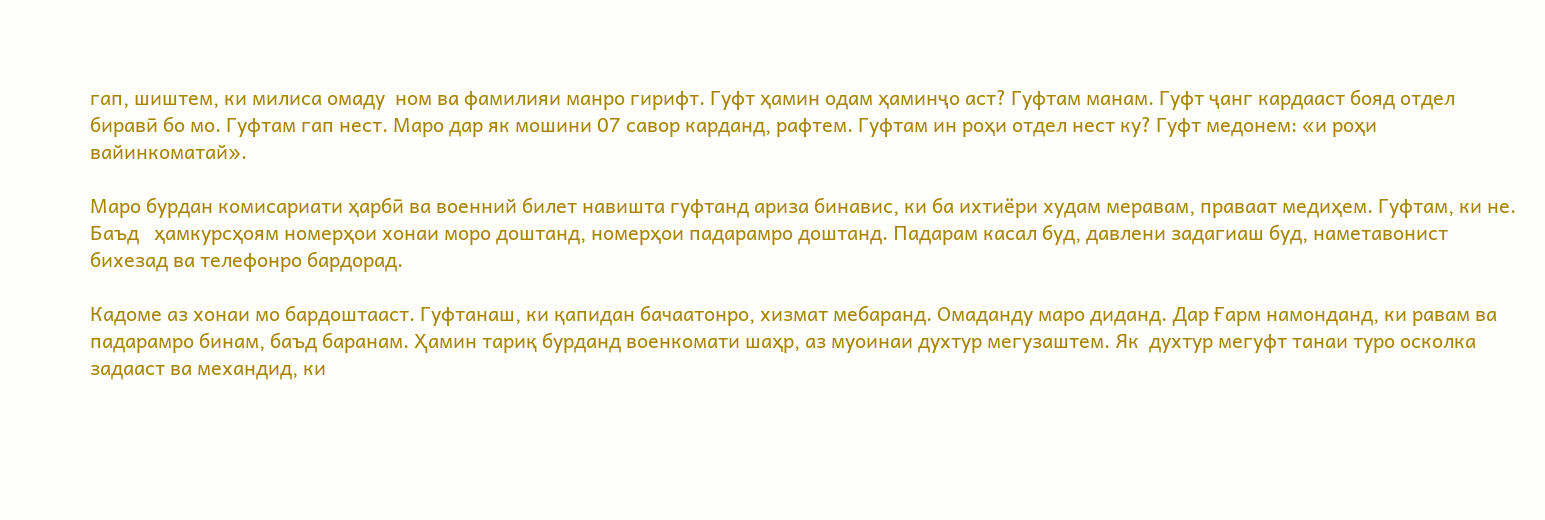гап, шиштем, ки милиса омаду  ном ва фамилияи манро гирифт. Гуфт ҳамин одам ҳаминҷо аст? Гуфтам манам. Гуфт ҷанг кардааст бояд отдел биравӣ бо мо. Гуфтам гап нест. Маро дар як мошини 07 савор карданд, рафтем. Гуфтам ин роҳи отдел нест ку? Гуфт медонем: «и роҳи вайинкоматай».

Маро бурдан комисариати ҳарбӣ ва военний билет навишта гуфтанд ариза бинавис, ки ба ихтиёри худам меравам, праваат медиҳем. Гуфтам, ки не. Баъд   ҳамкурсҳоям номерҳои хонаи моро доштанд, номерҳои падарамро доштанд. Падарам касал буд, давлени задагиаш буд, наметавонист бихезад ва телефонро бардорад.

Кадоме аз хонаи мо бардоштааст. Гуфтанаш, ки қапидан бачаатонро, хизмат мебаранд. Омаданду маро диданд. Дар Ғарм намонданд, ки равам ва падарамро бинам, баъд баранам. Ҳамин тариқ бурданд военкомати шаҳр, аз муоинаи духтур мегузаштем. Як  духтур мегуфт танаи туро осколка задааст ва механдид, ки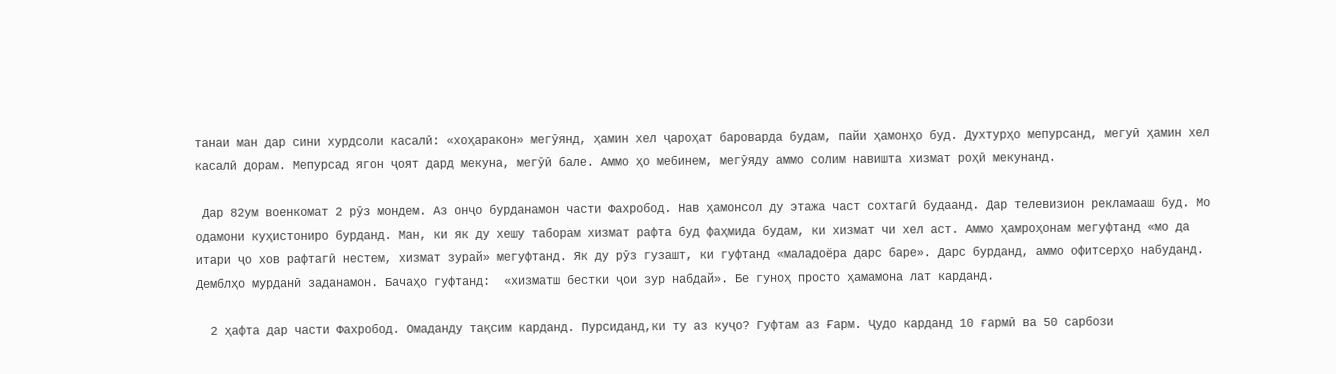танаи ман дар сини хурдсоли касалӣ: «хоҳаракон» мегӯянд, ҳамин хел ҷароҳат бароварда будам, пайи ҳамонҳо буд. Духтурҳо мепурсанд, мегуӣ ҳамин хел касалӣ дорам. Мепурсад ягон ҷоят дард мекуна, мегӯӣ бале. Аммо ҳо мебинем, мегӯяду аммо солим навишта хизмат роҳӣ мекунанд.

 Дар 82ум военкомат 2 рӯз мондем. Аз онҷо бурданамон части Фахробод. Нав ҳамонсол ду этажа част сохтагӣ будаанд. Дар телевизион рекламааш буд. Мо одамони куҳистониро бурданд. Ман, ки як ду хешу таборам хизмат рафта буд фаҳмида будам, ки хизмат чи хел аст. Аммо ҳамроҳонам мегуфтанд «мо да итари ҷо хов рафтагӣ нестем, хизмат зурай» мегуфтанд. Як ду рӯз гузашт, ки гуфтанд «маладоёра дарс баре». Дарс бурданд, аммо офитсерҳо набуданд. Демблҳо мурданӣ заданамон. Бачаҳо гуфтанд:  «хизматш бестки ҷои зур набдай». Бе гуноҳ просто ҳамамона лат карданд.

  2 ҳафта дар части Фахробод. Омаданду тақсим карданд. Пурсиданд,ки ту аз куҷо? Гуфтам аз Ғарм. Ҷудо карданд 10 ғармӣ ва 50 сарбози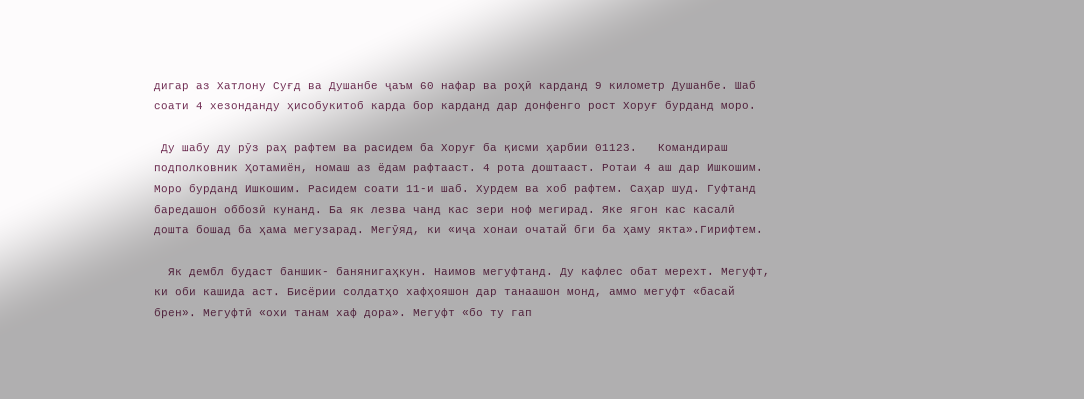дигар аз Хатлону Суғд ва Душанбе ҷаъм 60 нафар ва роҳӣ карданд 9 километр Душанбе. Шаб соати 4 хезонданду ҳисобукитоб карда бор карданд дар донфенго рост Хоруғ бурданд моро.

 Ду шабу ду рӯз раҳ рафтем ва расидем ба Хоруғ ба қисми ҳарбии 01123.   Командираш подполковник Ҳотамиён, номаш аз ёдам рафтааст. 4 рота доштааст. Ротаи 4 аш дар Ишкошим. Моро бурданд Ишкошим. Расидем соати 11-и шаб. Хурдем ва хоб рафтем. Саҳар шуд. Гуфтанд баредашон оббозӣ кунанд. Ба як лезва чанд кас зери ноф мегирад. Яке ягон кас касалӣ дошта бошад ба ҳама мегузарад. Мегӯяд, ки «иҷа хонаи очатай бги ба ҳаму якта».Гирифтем.

  Як дембл будаст баншик- банянигаҳкун. Наимов мегуфтанд. Ду кафлес обат мерехт. Мегуфт, ки оби кашида аст. Бисёрии солдатҳо хафҳояшон дар танаашон монд, аммо мегуфт «басай брен». Мегуфтӣ «охи танам хаф дора». Мегуфт «бо ту гап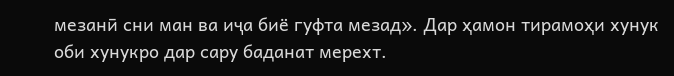мезанӣ сни ман ва иҷа биё гуфта мезад». Дар ҳамон тирамоҳи хунук оби хунукро дар сару баданат мерехт.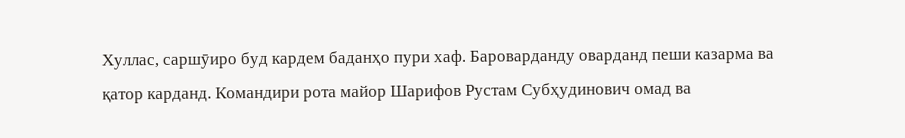Хуллас, саршӯиро буд кардем баданҳо пури хаф. Бароварданду оварданд пеши казарма ва қатор карданд. Командири рота майор Шарифов Рустам Субҳудинович омад ва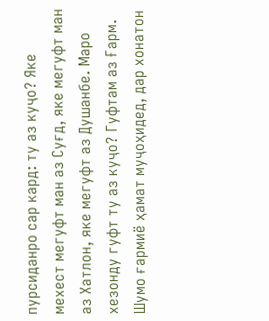пурсиданро сар кард: ту аз куҷо? Яке мехест мегуфт ман аз Суғд, яке мегуфт ман аз Хатлон, яке мегуфт аз Душанбе. Маро хезонду гуфт ту аз куҷо? Гуфтам аз Ғарм. Шумо ғармиё ҳамат муҷоҳидед, дар хонатон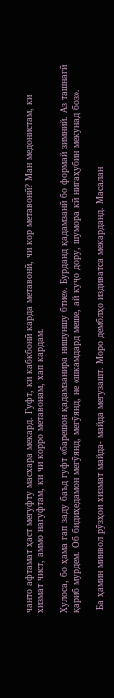чанто афтамат ҳаст мегуфту масхара мекард. Гуфт, ки кабкбонӣ карда метавонӣ, чи кор метавонӣ? Ман медонистам, ки  хизмат чист, аммо нагуфтам, ки чи корро метавонам, хап кардам.

Хулоса, бо ҳама гап заду баъд гуфт «барешон қадамзанира нишуншу бтие». Бурданд қадамзанӣ бо формай зимний. Аз ташнагӣ қариб мурдем. Об бидиҳедамон мегӯянд, мегӯянд, не «шкамдард меше, ай куҷо дору, шумора кӣ нигаҳубин мекунад боз».

 Ба ҳамин минвол рӯзҳои хизмат майда- майда мегузашт. Моро демблҳо издиватса мекарданд. Масалан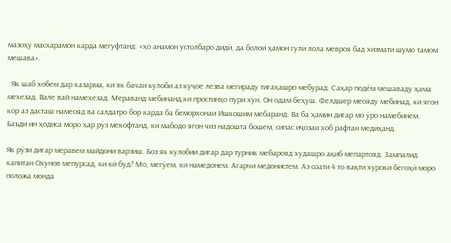мазоҳу масхарамон карда мегуфтанд: «ҳо анамон устолбаро дидӣ, да болои ҳамон гули лола мевроя бад хизмати шумо тамом мешава».

  Як шаб хобем дар казарма, ки як бачаи кулоби аз куҷое лезва мегираду тигаҳашро мебурад. Саҳар подём мешаваду ҳама мехезад. Вале вай намехезад. Мераванд мебинанд,ки простинҳо пури хун. Он одам беҳуш. Фелдшер меояду мебинад, ки ягон кор аз дасташ намеояд ва салдатро бор карда ба беморхонаи Ишкошим мебаранд. Ва ба ҳамин дигар мо ӯро намебинем. Баъди ин ҳодиса моро ҳар рӯз мекофтанд, ки мабодо ягон чиз надошта бошем, сипас иҷозаи хоб рафтан медиҳанд.

Як рӯзи дигар меравем майдони варзиш. Боз як кулобии дигар дар турник мебарояд худашро ақиб мепартояд. Зампалид капитан Охунов мепурсад, ки кӣ буд? Мо, мегӯем, ки намедонем. Агарчи медонистем. Аз соати 4 то вақти хуроки бегоҳӣ моро положа монда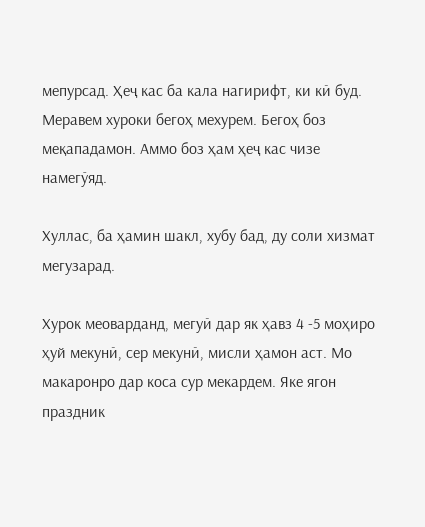мепурсад. Ҳеҷ кас ба кала нагирифт, ки кӣ буд. Меравем хуроки бегоҳ мехурем. Бегоҳ боз меқападамон. Аммо боз ҳам ҳеҷ кас чизе намегӯяд.

Хуллас, ба ҳамин шакл, хубу бад, ду соли хизмат мегузарад.

Хурок меоварданд, мегуӣ дар як ҳавз 4 -5 моҳиро ҳуй мекунӣ, сер мекунӣ, мисли ҳамон аст. Мо макаронро дар коса сур мекардем. Яке ягон праздник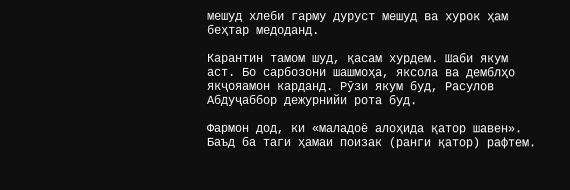мешуд хлеби гарму дуруст мешуд ва хурок ҳам беҳтар медоданд.

Карантин тамом шуд, қасам хурдем. Шаби якум аст. Бо сарбозони шашмоҳа, яксола ва демблҳо якҷояамон карданд. Рӯзи якум буд, Расулов Абдуҷаббор дежурнийи рота буд.

Фармон дод, ки «маладоё алоҳида қатор шавен». Баъд ба таги ҳамаи поизак (ранги қатор) рафтем.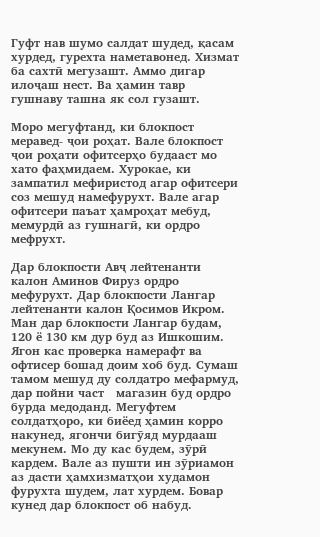Гуфт нав шумо салдат шудед, қасам хурдед, гурехта наметавонед. Хизмат ба сахтӣ мегузашт. Аммо дигар илоҷаш нест. Ва ҳамин тавр гушнаву ташна як сол гузашт.

Моро мегуфтанд, ки блокпост меравед- ҷои роҳат. Вале блокпост ҷои роҳати офитсерҳо будааст мо хато фаҳмидаем. Хурокае, ки зампатил мефиристод агар офитсери соз мешуд намефурухт. Вале агар офитсери паъат ҳамроҳат мебуд, мемурдӣ аз гушнагӣ, ки ордро мефрухт.

Дар блокпости Авҷ лейтенанти калон Аминов Фируз ордро мефурухт. Дар блокпости Лангар лейтенанти калон Қосимов Икром. Ман дар блокпости Лангар будам, 120 ё 130 км дур буд аз Ишкошим. Ягон кас проверка намерафт ва офтисер бошад доим хоб буд. Сумаш тамом мешуд ду солдатро мефармуд, дар пойни част   магазин буд ордро бурда медоданд. Мегуфтем солдатҳоро, ки биёед ҳамин корро накунед, ягончи бигӯяд мурдааш мекунем. Мо ду кас будем, зӯрӣ кардем. Вале аз пушти ин зӯриамон аз дасти ҳамхизматҳои худамон фурухта шудем, лат хурдем. Бовар кунед дар блокпост об набуд.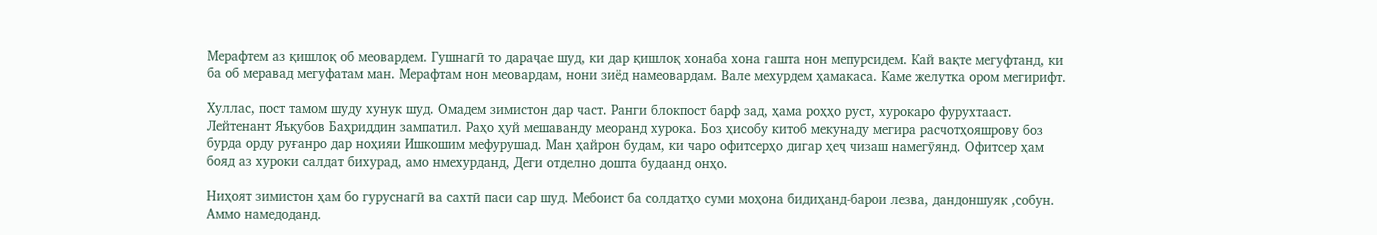Мерафтем аз қишлоқ об меовардем. Гушнагӣ то дараҷае шуд, ки дар қишлоқ хонаба хона гашта нон мепурсидем. Кай вақте мегуфтанд, ки ба об меравад мегуфатам ман. Мерафтам нон меовардам, нони зиёд намеовардам. Вале мехурдем ҳамакаса. Каме желутка ором мегирифт.

Хуллас, пост тамом шуду хунук шуд. Омадем зимистон дар част. Ранги блокпост барф зад, ҳама роҳҳо руст, хурокаро фурухтааст. Лейтенант Яъқубов Баҳриддин зампатил. Раҳо ҳуй мешаванду меоранд хурока. Боз ҳисобу китоб мекунаду мегира расчотҳояшрову боз бурда орду руғанро дар ноҳияи Ишкошим мефурушад. Ман ҳайрон будам, ки чаро офитсерҳо дигар ҳеҷ чизаш намегӯянд. Офитсер ҳам бояд аз хуроки салдат бихурад, амо нмехурданд, Деги отделно дошта будаанд онҳо.

Ниҳоят зимистон ҳам бо гуруснагӣ ва сахтӣ паси сар шуд. Мебоист ба солдатҳо суми моҳона бидиҳанд-барои лезва, дандоншуяк ,собун. Аммо намедоданд.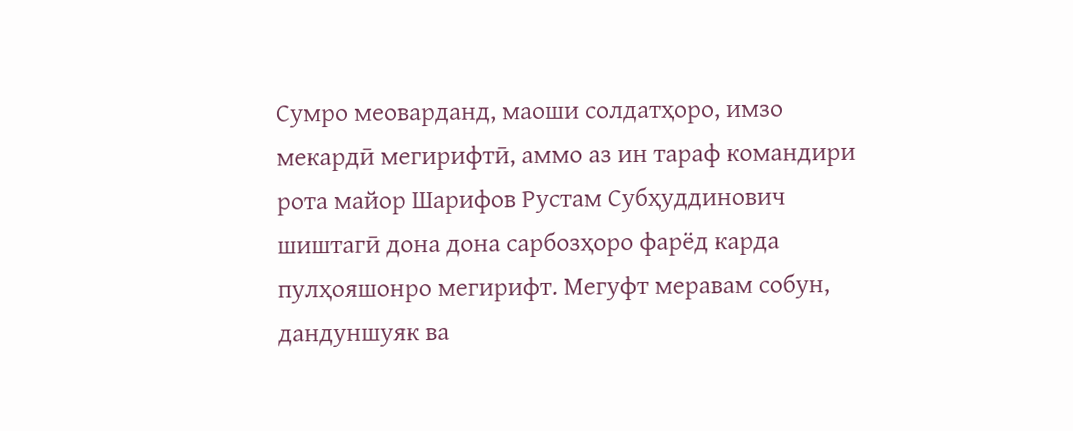Сумро меоварданд, маоши солдатҳоро, имзо мекардӣ мегирифтӣ, аммо аз ин тараф командири рота майор Шарифов Рустам Субҳуддинович шиштагӣ дона дона сарбозҳоро фарёд карда пулҳояшонро мегирифт. Мегуфт меравам собун, дандуншуяк ва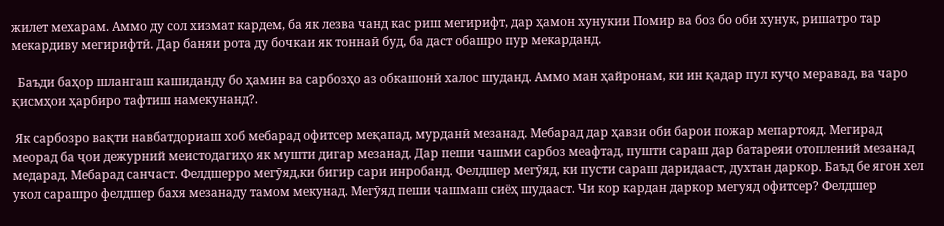жилет мехарам. Аммо ду сол хизмат кардем, ба як лезва чанд кас риш мегирифт, дар ҳамон хунукии Помир ва боз бо оби хунук, ришатро тар мекардиву мегирифтӣ. Дар баняи рота ду бочкаи як тоннаӣ буд, ба даст обашро пур мекарданд.

  Баъди баҳор шлангаш кашиданду бо ҳамин ва сарбозҳо аз обкашонӣ халос шуданд. Аммо ман ҳайронам, ки ин қадар пул куҷо меравад, ва чаро қисмҳои ҳарбиро тафтиш намекунанд?.

 Як сарбозро вақти навбатдориаш хоб мебарад офитсер меқапад, мурданӣ мезанад. Мебарад дар ҳавзи оби барои пожар мепартояд. Мегирад меорад ба ҷои дежурний меистодагиҳо як мушти дигар мезанад. Дар пеши чашми сарбоз меафтад, пушти сараш дар батареяи отоплений мезанад медарад. Мебарад санчаст. Фелдшерро мегӯяд,ки бигир сари инробанд. Фелдшер мегӯяд, ки пусти сараш даридааст, духтан даркор. Баъд бе ягон хел укол сарашро фелдшер бахя мезанаду тамом мекунад. Мегӯяд пеши чашмаш сиёҳ шудааст. Чи кор кардан даркор мегуяд офитсер? Фелдшер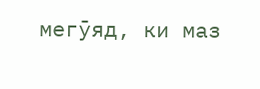мегӯяд, ки маз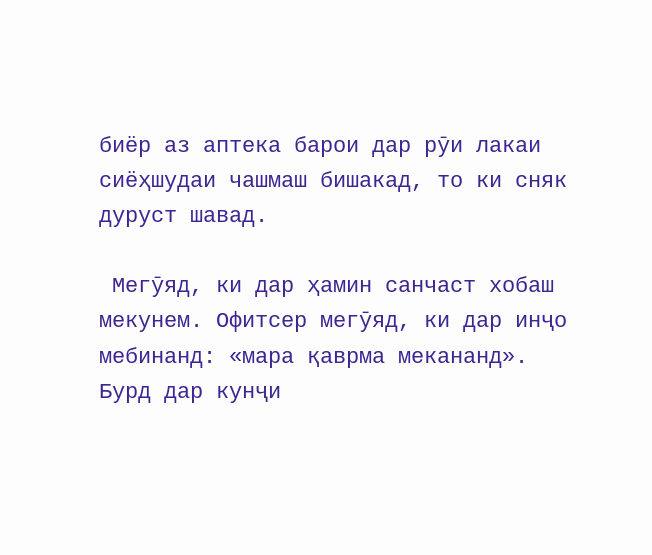биёр аз аптека барои дар рӯи лакаи сиёҳшудаи чашмаш бишакад, то ки сняк дуруст шавад.

 Мегӯяд, ки дар ҳамин санчаст хобаш мекунем. Офитсер мегӯяд, ки дар инҷо мебинанд: «мара қаврма мекананд». Бурд дар кунҷи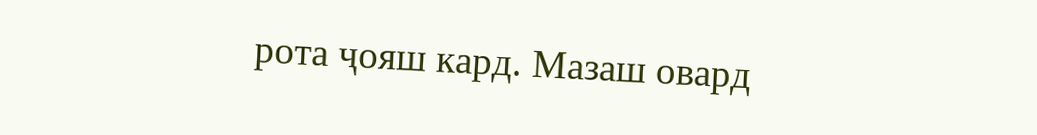рота ҷояш кард. Мазаш овард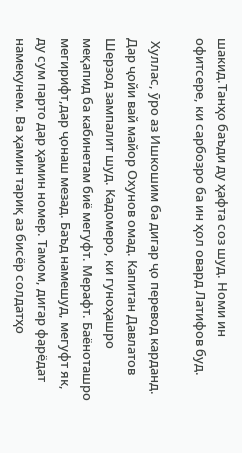шакид.Танҳо баъди ду ҳафта соз шуд. Номи ин офитсере, ки сарбозро ба ин ҳол овард Латифов буд.

 Хуллас, ӯро аз Ишкошим ба дигар ҷо перевод карданд. Дар ҷойи вай майор Охунов омад. Капитан Давлатов Шерзод зампалит шуд. Кадомеро, ки гуноҳашро меқапид ба кабинетам биё мегуфт. Мерафт. Баёноташро мегирифт,дар ҷонаш мезад. Баъд намешуд, мегуфт як, ду сум парто дар ҳамин номер. Тамом, дигар фарёдат намекунем. Ва ҳамин тариқ аз бисёр солдатҳо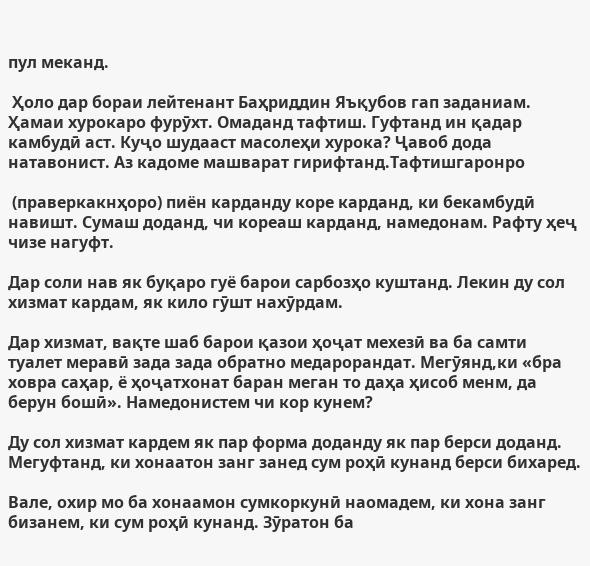пул меканд.

 Ҳоло дар бораи лейтенант Баҳриддин Яъқубов гап заданиам. Ҳамаи хурокаро фурӯхт. Омаданд тафтиш. Гуфтанд ин қадар камбудӣ аст. Куҷо шудааст масолеҳи хурока? Ҷавоб дода натавонист. Аз кадоме машварат гирифтанд.Тафтишгаронро

 (праверкакнҳоро) пиён карданду коре карданд, ки бекамбудӣ навишт. Сумаш доданд, чи кореаш карданд, намедонам. Рафту ҳеҷ чизе нагуфт.

Дар соли нав як буқаро гуё барои сарбозҳо куштанд. Лекин ду сол хизмат кардам, як кило гӯшт нахӯрдам.

Дар хизмат, вақте шаб барои қазои ҳоҷат мехезӣ ва ба самти туалет меравӣ зада зада обратно медарорандат. Мегӯянд,ки «бра ховра саҳар, ё ҳоҷатхонат баран меган то даҳа ҳисоб менм, да берун бошӣ». Намедонистем чи кор кунем?

Ду сол хизмат кардем як пар форма доданду як пар берси доданд. Мегуфтанд, ки хонаатон занг занед сум роҳӣ кунанд берси бихаред.

Вале, охир мо ба хонаамон сумкоркунӣ наомадем, ки хона занг бизанем, ки сум роҳӣ кунанд. Зӯратон ба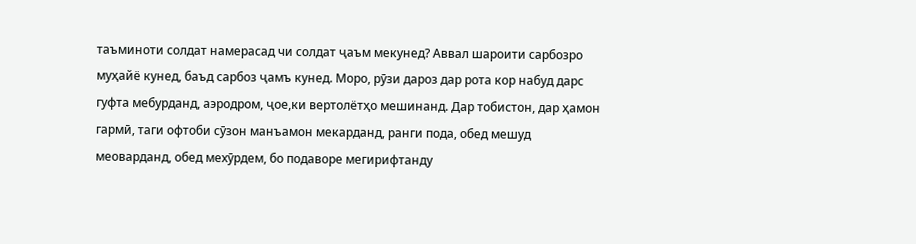таъминоти солдат намерасад чи солдат ҷаъм мекунед? Аввал шароити сарбозро муҳайё кунед, баъд сарбоз ҷамъ кунед. Моро, рӯзи дароз дар рота кор набуд дарс гуфта мебурданд, аэродром, ҷое,ки вертолётҳо мешинанд. Дар тобистон, дар ҳамон гармӣ, таги офтоби сӯзон манъамон мекарданд, ранги пода, обед мешуд меоварданд, обед мехӯрдем, бо подаворе мегирифтанду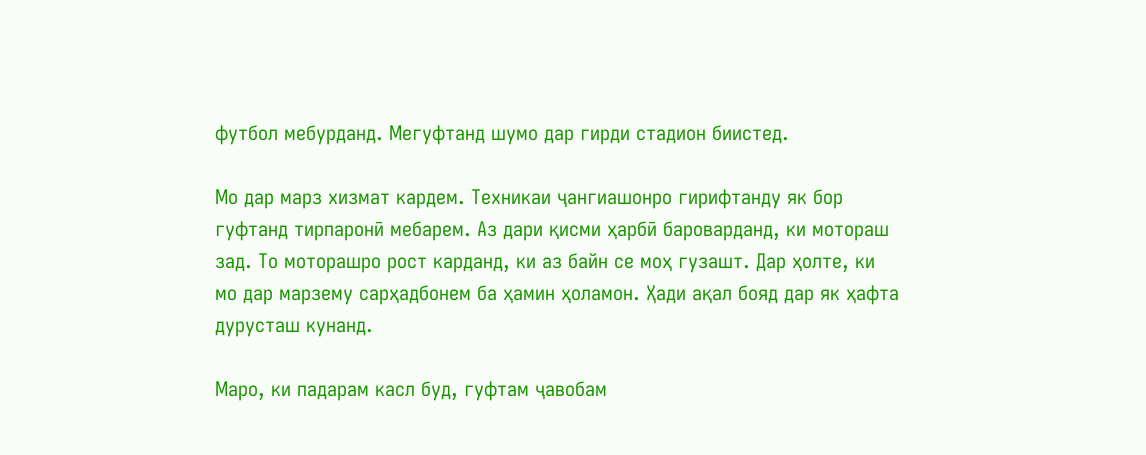футбол мебурданд. Мегуфтанд шумо дар гирди стадион биистед.

Мо дар марз хизмат кардем. Техникаи ҷангиашонро гирифтанду як бор гуфтанд тирпаронӣ мебарем. Аз дари қисми ҳарбӣ бароварданд, ки мотораш зад. То моторашро рост карданд, ки аз байн се моҳ гузашт. Дар ҳолте, ки мо дар марзему сарҳадбонем ба ҳамин ҳоламон. Ҳади ақал бояд дар як ҳафта дурусташ кунанд.

Маро, ки падарам касл буд, гуфтам ҷавобам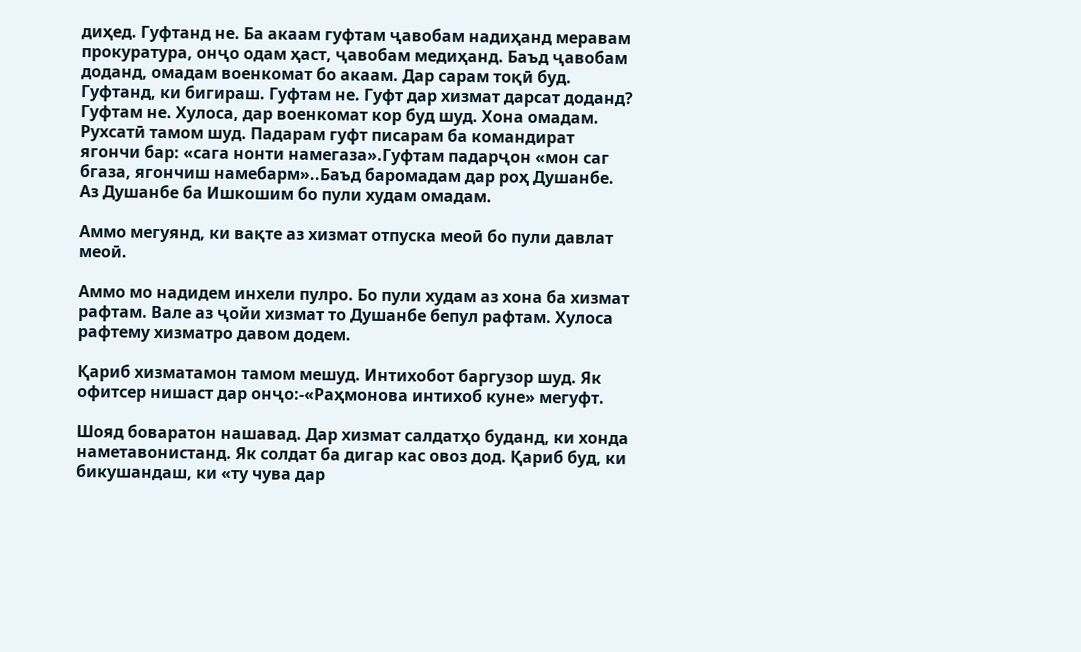диҳед. Гуфтанд не. Ба акаам гуфтам ҷавобам надиҳанд меравам прокуратура, онҷо одам ҳаст, ҷавобам медиҳанд. Баъд ҷавобам доданд, омадам военкомат бо акаам. Дар сарам тоқӣ буд. Гуфтанд, ки бигираш. Гуфтам не. Гуфт дар хизмат дарсат доданд? Гуфтам не. Хулоса, дар военкомат кор буд шуд. Хона омадам. Рухсатӣ тамом шуд. Падарам гуфт писарам ба командират ягончи бар: «сага нонти намегаза».Гуфтам падарҷон «мон саг бгаза, ягончиш намебарм»..Баъд баромадам дар роҳ Душанбе. Аз Душанбе ба Ишкошим бо пули худам омадам.

Аммо мегуянд, ки вақте аз хизмат отпуска меоӣ бо пули давлат меоӣ.

Аммо мо надидем инхели пулро. Бо пули худам аз хона ба хизмат рафтам. Вале аз ҷойи хизмат то Душанбе бепул рафтам. Хулоса рафтему хизматро давом додем.

Қариб хизматамон тамом мешуд. Интихобот баргузор шуд. Як офитсер нишаст дар онҷо:-«Раҳмонова интихоб куне» мегуфт.

Шояд боваратон нашавад. Дар хизмат салдатҳо буданд, ки хонда наметавонистанд. Як солдат ба дигар кас овоз дод. Қариб буд, ки бикушандаш, ки «ту чува дар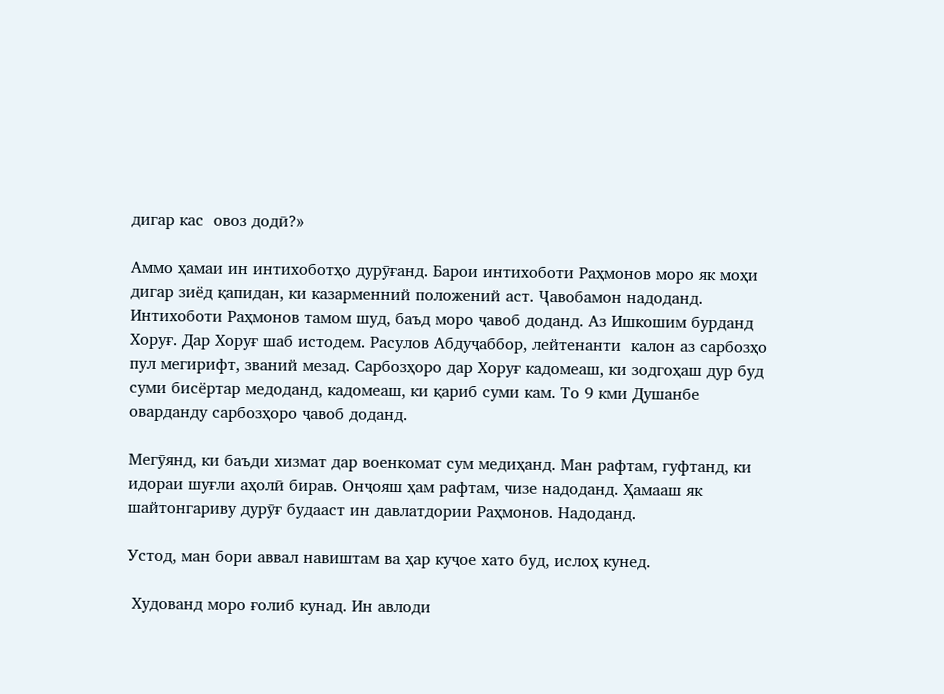дигар кас  овоз додӣ?»

Аммо ҳамаи ин интихоботҳо дурӯғанд. Барои интихоботи Раҳмонов моро як моҳи дигар зиёд қапидан, ки казарменний положений аст. Ҷавобамон надоданд. Интихоботи Раҳмонов тамом шуд, баъд моро ҷавоб доданд. Аз Ишкошим бурданд   Хоруғ. Дар Хоруғ шаб истодем. Расулов Абдуҷаббор, лейтенанти  калон аз сарбозҳо пул мегирифт, званий мезад. Сарбозҳоро дар Хоруғ кадомеаш, ки зодгоҳаш дур буд   суми бисёртар медоданд, кадомеаш, ки қариб суми кам. То 9 кми Душанбе оварданду сарбозҳоро ҷавоб доданд.

Мегӯянд, ки баъди хизмат дар военкомат сум медиҳанд. Ман рафтам, гуфтанд, ки идораи шуғли аҳолӣ бирав. Онҷояш ҳам рафтам, чизе надоданд. Ҳамааш як шайтонгариву дурӯғ будааст ин давлатдории Раҳмонов. Надоданд.

Устод, ман бори аввал навиштам ва ҳар куҷое хато буд, ислоҳ кунед.

 Худованд моро ғолиб кунад. Ин авлоди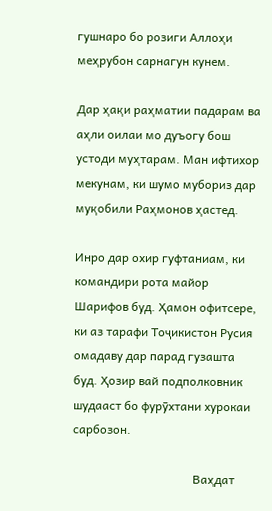гушнаро бо розиги Аллоҳи меҳрубон сарнагун кунем.

Дар ҳақи раҳматии падарам ва аҳли оилаи мо дуъогу бош устоди муҳтарам. Ман ифтихор мекунам, ки шумо мубориз дар муқобили Раҳмонов ҳастед.

Инро дар охир гуфтаниам, ки командири рота майор Шарифов буд. Ҳамон офитсере, ки аз тарафи Тоҷикистон Русия омадаву дар парад гузашта буд. Ҳозир вай подполковник шудааст бо фурӯхтани хурокаи сарбозон.

                                        Ваҳдат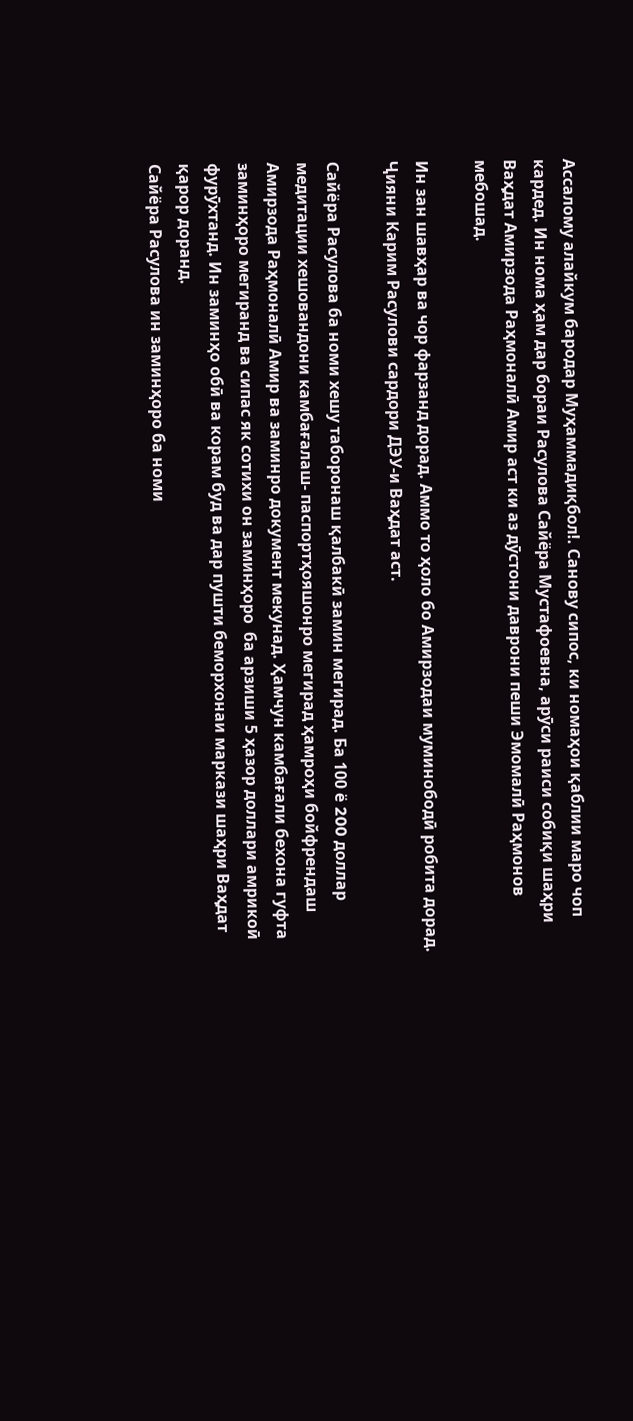Ассалому алайкум бародар Муҳаммадиқбол!. Санову сипос, ки номаҳои қаблии маро чоп кардед. Ин нома ҳам дар бораи Расулова Сайёра Мустафоевна, арӯси раиси собиқи шаҳри Ваҳдат Амирзода Раҳмоналӣ Амир аст ки аз дӯстони даврони пеши Эмомалӣ Раҳмонов мебошад.

Ин зан шавҳар ва чор фарзанд дорад. Аммо то ҳоло бо Амирзодаи муминободӣ робита дорад. Ҷияни Карим Расулови сардори ДЭУ-и Ваҳдат аст.

Сайëра Расулова ба номи хешу таборонаш қалбакӣ замин мегирад. Ба 100 ë 200 доллар медитации хешовандони камбағалаш- паспортҳояшонро мегирад ҳамроҳи бойфрендаш Амирзода Раҳмоналӣ Амир ва заминро документ мекунад. Ҳамчун камбағали бехона гуфта заминҳоро мегиранд ва сипас як сотихи он заминҳоро  ба арзиши 5 ҳазор доллари амрикоӣ фурӯхтанд. Ин заминҳо обӣ ва корам буд ва дар пушти беморхонаи маркази шаҳри Ваҳдат қарор доранд.
Сайëра Расулова ин заминҳоро ба номи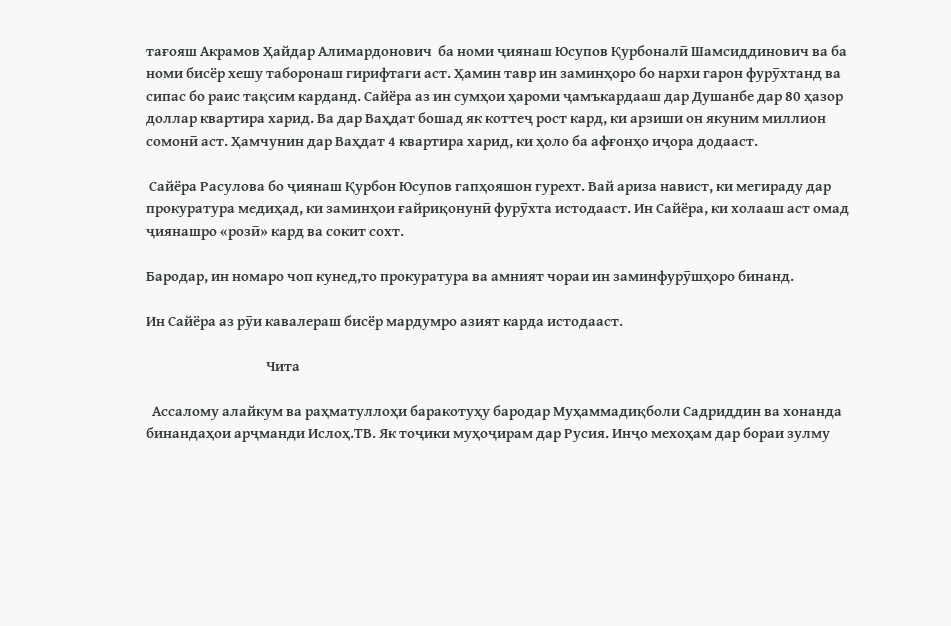тағояш Акрамов Ҳайдар Алимардонович  ба номи ҷиянаш Юсупов Қурбоналӣ Шамсиддинович ва ба номи бисёр хешу таборонаш гирифтаги аст. Ҳамин тавр ин заминҳоро бо нархи гарон фурӯхтанд ва сипас бо раис тақсим карданд. Сайёра аз ин сумҳои ҳароми ҷамъкардааш дар Душанбе дар 80 ҳазор доллар квартира харид. Ва дар Ваҳдат бошад як коттеҷ рост кард, ки арзиши он якуним миллион сомонӣ аст. Ҳамчунин дар Ваҳдат 4 квартира харид, ки ҳоло ба афғонҳо иҷора додааст.

 Сайëра Расулова бо ҷиянаш Қурбон Юсупов гапҳояшон гурехт. Вай ариза навист, ки мегираду дар прокуратура медиҳад, ки заминҳои ғайриқонунӣ фурӯхта истодааст. Ин Сайёра, ки холааш аст омад ҷиянашро «розӣ» кард ва сокит сохт.

Бародар, ин номаро чоп кунед,то прокуратура ва амният чораи ин заминфурӯшҳоро бинанд.

Ин Сайёра аз рӯи кавалераш бисёр мардумро азият карда истодааст.

                                        Чита

  Ассалому алайкум ва раҳматуллоҳи баракотуҳу бародар Муҳаммадиқболи Садриддин ва хонанда бинандаҳои арҷманди Ислоҳ.ТВ. Як тоҷики муҳоҷирам дар Русия. Инҷо мехоҳам дар бораи зулму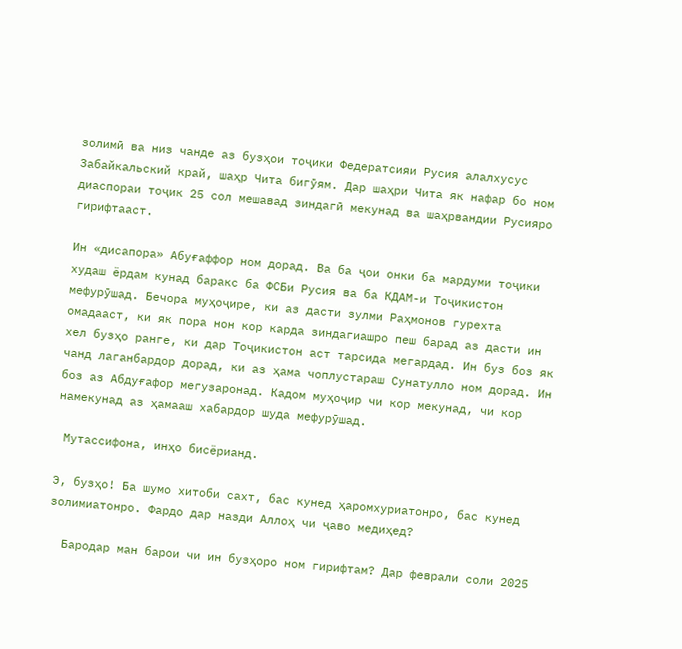золимӣ ва низ чанде аз бузҳои тоҷики Федератсияи Русия алалхусус Забайкальский край, шаҳр Чита бигӯям. Дар шаҳри Чита як нафар бо ном диаспораи тоҷик 25 сол мешавад зиндагӣ мекунад ва шаҳрвандии Русияро гирифтааст.

Ин «дисапора» Абуғаффор ном дорад. Ва ба ҷои онки ба мардуми тоҷики худаш ёрдам кунад баракс ба ФСБи Русия ва ба КДАМ-и Тоҷикистон мефурӯшад. Бечора муҳоҷире, ки аз дасти зулми Раҳмонов гурехта омадааст, ки як пора нон кор карда зиндагиашро пеш барад аз дасти ин хел бузҳо ранге, ки дар Тоҷикистон аст тарсида мегардад. Ин буз боз як чанд лаганбардор дорад, ки аз ҳама чоплустараш Сунатулло ном дорад. Ин боз аз Абдуғафор мегузаронад. Кадом муҳоҷир чи кор мекунад, чи кор намекунад аз ҳамааш хабардор шуда мефурӯшад.

 Мутассифона, инҳо бисёрианд.

Э, бузҳо! Ба шумо хитоби сахт, бас кунед ҳаромхуриатонро, бас кунед золимиатонро. Фардо дар назди Аллоҳ чи ҷаво медиҳед?

  Бародар ман барои чи ин бузҳоро ном гирифтам? Дар феврали соли 2025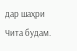дар шаҳри Чита будам.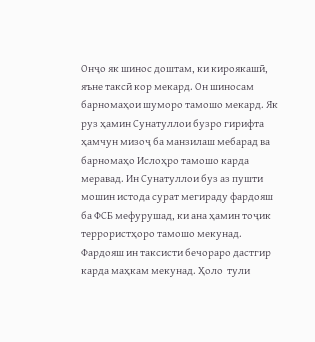Онҷо як шинос доштам, ки кироякашӣ, яъне таксӣ кор мекард. Он шиносам барномаҳои шуморо тамошо мекард. Як руз ҳамин Сунатуллои бузро гирифта ҳамчун мизоҷ ба манзилаш мебарад ва барномаҳо Ислоҳро тамошо карда меравад. Ин Сунатуллои буз аз пушти мошин истода сурат мегираду фардояш ба ФСБ мефурушад, ки ана ҳамин тоҷик террористҳоро тамошо мекунад. Фардояш ин таксисти бечораро дастгир карда маҳкам мекунад. Ҳоло  тули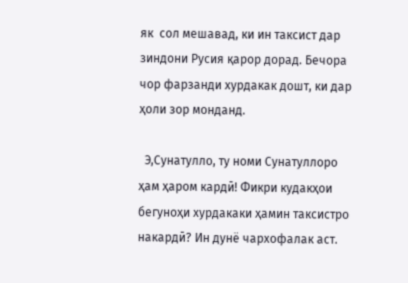як  сол мешавад, ки ин таксист дар зиндони Русия қарор дорад. Бечора чор фарзанди хурдакак дошт, ки дар ҳоли зор монданд.

  Э,Сунатулло, ту номи Сунатуллоро ҳам ҳаром кардӣ! Фикри кудакҳои бегуноҳи хурдакаки ҳамин таксистро накардӣ? Ин дунё чархофалак аст.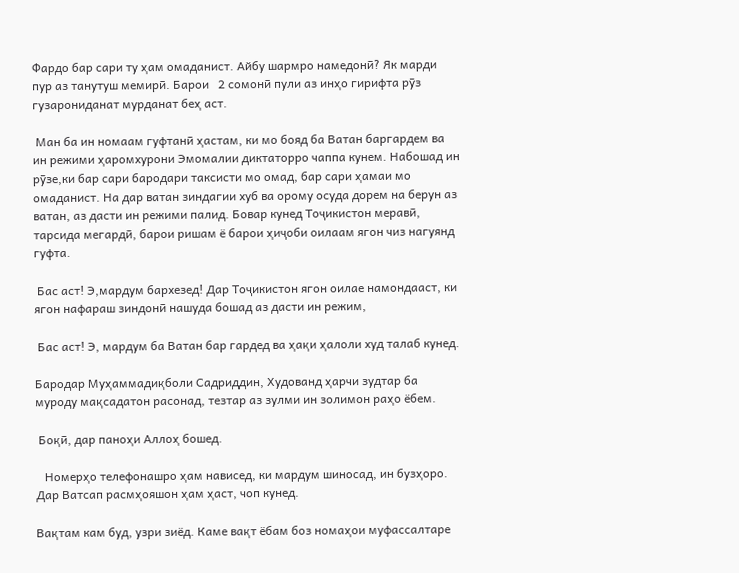Фардо бар сари ту ҳам омаданист. Айбу шармро намедонӣ? Як марди пур аз танутуш мемирӣ. Барои   2 сомонӣ пули аз инҳо гирифта рӯз гузарониданат мурданат беҳ аст.

 Ман ба ин номаам гуфтанӣ ҳастам, ки мо бояд ба Ватан баргардем ва ин режими ҳаромхурони Эмомалии диктаторро чаппа кунем. Набошад ин рӯзе,ки бар сари бародари таксисти мо омад, бар сари ҳамаи мо омаданист. На дар ватан зиндагии хуб ва орому осуда дорем на берун аз ватан, аз дасти ин режими палид. Бовар кунед Тоҷикистон меравӣ, тарсида мегардӣ, барои ришам ё барои ҳиҷоби оилаам ягон чиз нагуянд гуфта.

 Бас аст! Э,мардум бархезед! Дар Тоҷикистон ягон оилае намондааст, ки ягон нафараш зиндонӣ нашуда бошад аз дасти ин режим,

 Бас аст! Э, мардум ба Ватан бар гардед ва ҳақи ҳалоли худ талаб кунед.

Бародар Муҳаммадиқболи Садриддин, Худованд ҳарчи зудтар ба муроду мақсадатон расонад, тезтар аз зулми ин золимон раҳо ёбем.

 Боқӣ, дар паноҳи Аллоҳ бошед.

   Номерҳо телефонашро ҳам нависед, ки мардум шиносад, ин бузҳоро. Дар Ватсап расмҳояшон ҳам ҳаст, чоп кунед.

Вақтам кам буд, узри зиёд. Каме вақт ёбам боз номаҳои муфассалтаре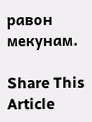равон мекунам.

Share This Article